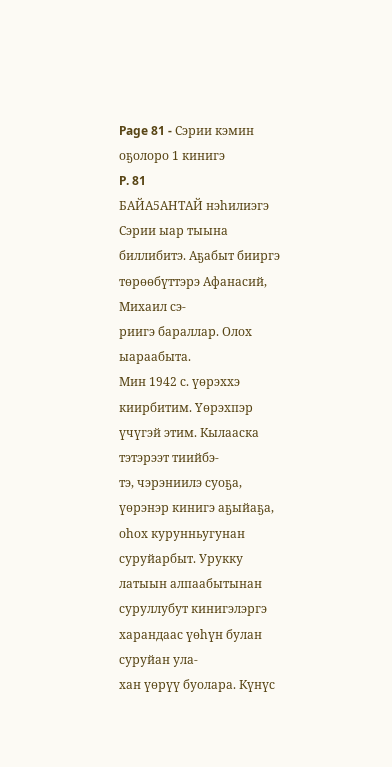Page 81 - Сэрии кэмин оҕолоро 1 кинигэ
P. 81
БАЙА5АНТАЙ нэһилиэгэ
Сэрии ыар тыына биллибитэ. Аҕабыт бииргэ төрөөбүттэрэ Афанасий, Михаил сэ-
риигэ бараллар. Олох ыараабыта.
Мин 1942 с. үөрэххэ киирбитим. Үөрэхпэр үчүгэй этим. Кылааска тэтэрээт тиийбэ-
тэ, чэрэниилэ суоҕа, үөрэнэр кинигэ аҕыйаҕа, оһох курунньугунан суруйарбыт. Урукку
латыын алпаабытынан суруллубут кинигэлэргэ харандаас үөһүн булан суруйан ула-
хан үөрүү буолара. Күнүс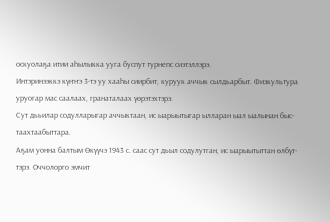оскуолаҕа итии аһылыкка ууга буспут турнепс сиэтэллэрэ.
Интэринээккэ күҥҥэ 3-тэ уу хааһы сиирбит, куруук аччык сылдьарбыт. Физкультура
уруогар мас саалаах, гранаталаах үөрэтэхтэрэ.
Сут дььилар содулларыгар аччыктаан, ис ыарыытыгар ылларан ыал ыалынан быс-
таахтаабыттара.
Аҕам уонна балтым Өкүүчэ 1943 с. саас сут дьыл содулутган, ис ыарыытыттан өлбүт-
тэрэ. Оччолорго эмчит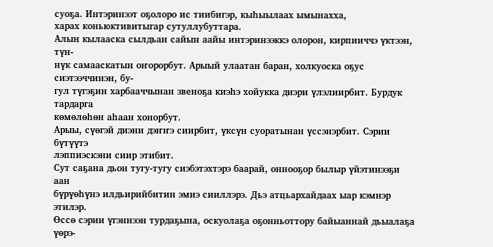суоҕа. Интэринээт оҕолоро ис тиибигэр, кыһыылаах ымынахха,
харах коньюктивитыгар сутуллубуттара.
Алын кылааска сылдьан сайын аайы интэринээккэ олорон, кирпииччэ үктээн, түн-
нүк самааскатын оҥорорбут. Арыый улаатан баран, холкуоска оҕус сиэтээччинэн, бу-
гул түгэҕин харбааччынан звеноҕа киэһэ хойукка диэри үлэлиирбит. Бурдук тардарга
көмөлөһөн аһаан хонорбут.
Арыы, сүөгэй диэни дэҥҥэ сиирбит, үксүн суоратынан үссэнэрбит. Сэрии бүтүүтэ
лэппиэскэни сиир этибит.
Сут саҕана дьон тугу-тугу сиэбэтэхтэрэ баарай, оннооҕор былыр үйэтинээҕи аан
бүрүөһүнэ илдьирийбитин эмиэ сииллэрэ. Дьэ атцьархайдаах ыар кэмнэр этилэр.
Өссө сэрии үгэннээн турдаҕына, оскуолаҕа оҕонньоттору байыаннай дьыалаҕа үөрэ-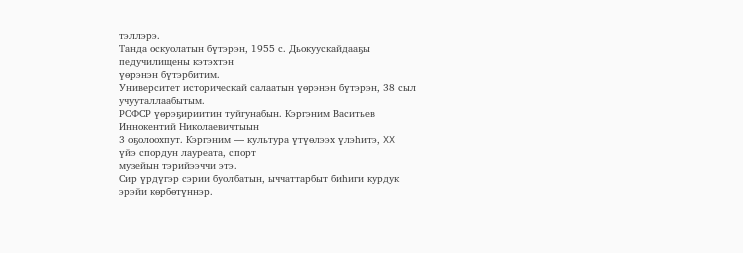тэллэрэ.
Танда оскуолатын бүтэрэн, 1955 с. Дьокуускайдааҕы педучилищены кэтэхтэн
үөрэнэн бүтэрбитим.
Университет историческай салаатын үөрэнэн бүтэрэн, 38 сыл учууталлаабытым.
РСФСР үөрэҕириитин туйгунабын. Кэргэним Васитьев Иннокентий Николаевичтыын
3 оҕолоохпут. Кэргэним — культура үтүөлээх үлэһитэ, XX үйэ спордун лауреата, спорт
музейын тэрийээччи этэ.
Сир үрдүгэр сэрии буолбатын, ыччаттарбыт биһиги курдук эрэйи көрбөтүннэр.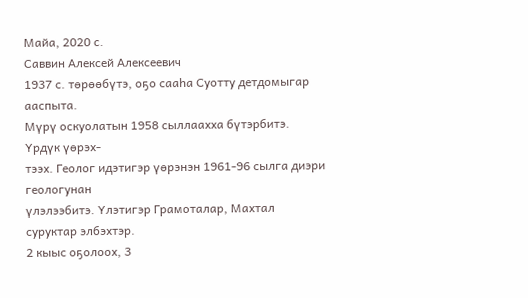Майа, 2020 с.
Саввин Алексей Алексеевич
1937 с. төрөөбүтэ, оҕо сааһа Суотту детдомыгар ааспыта.
Мүрү оскуолатын 1958 сыллаахха бүтэрбитэ. Үрдүк үөрэх-
тээх. Геолог идэтигэр үөрэнэн 1961-96 сылга диэри геологунан
үлэлээбитэ. Үлэтигэр Грамоталар, Махтал суруктар элбэхтэр.
2 кыыс оҕолоох, 3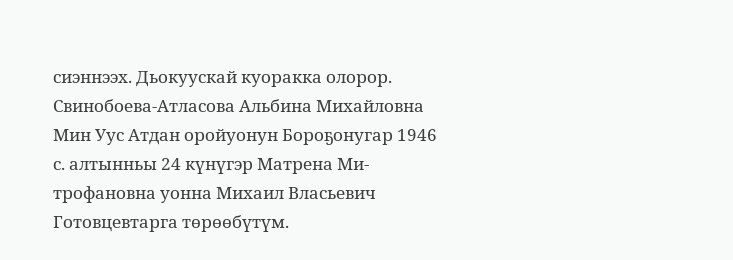сиэннээх. Дьокуускай куоракка олорор.
Свинобоева-Атласова Альбина Михайловна
Мин Уус Атдан оройуонун Бороҕонугар 1946 с. алтынньы 24 күнүгэр Матрена Ми-
трофановна уонна Михаил Власьевич Готовцевтарга төрөөбүтүм.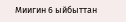Миигин 6 ыйбыттан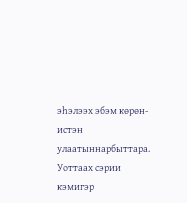эһэлээх эбэм көрөн-истэн улаатыннарбыттара.
Уоттаах сэрии кэмигэр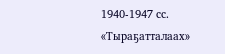1940-1947 сс. «Тыраҕатталаах»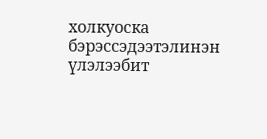холкуоска бэрэссэдээтэлинэн
үлэлээбит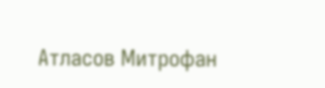Атласов Митрофан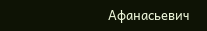Афанасьевич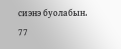сиэнэ буолабын.
77